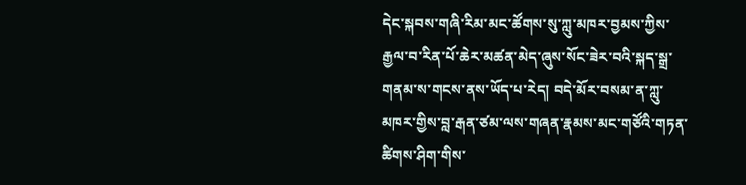དེང་སྐབས་གཞི་རིམ་མང་ཚོགས་སུ་ཀླུ་མཁར་བྱམས་ཀྱིས་རྒྱལ་བ་རིན་པོ་ཆེར་མཚན་མེད་ཞུས་སོང་ཟེར་བའི་སྐད་སྒྲ་གནམ་ས་གངས་ནས་ཡོད་པ་རེད། བདེ་མོར་བསམ་ན་ཀླུ་མཁར་གྱིས་བླ་རྒན་ཙམ་ལས་གཞན་རྣམས་མང་གཙོའི་གཏན་ཚིགས་ཤིག་གིས་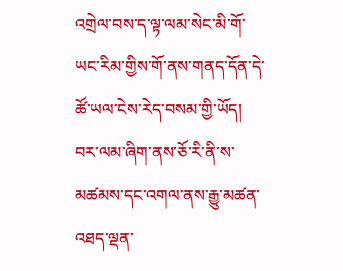འགྲེལ་བས་ད་ལྟ་ལམ་སེང་མི་གོ་ཡང་རིམ་གྱིས་གོ་ནས་གནད་དོན་དེ་ཚོ་ཡལ་ངེས་རེད་བསམ་གྱི་ཡོད།
བར་ལམ་ཞིག་ནས་ཅོ་རི་ནི་ས་མཚམས་དང་འགལ་ནས་རྒྱུ་མཚན་འཐད་ལྡན་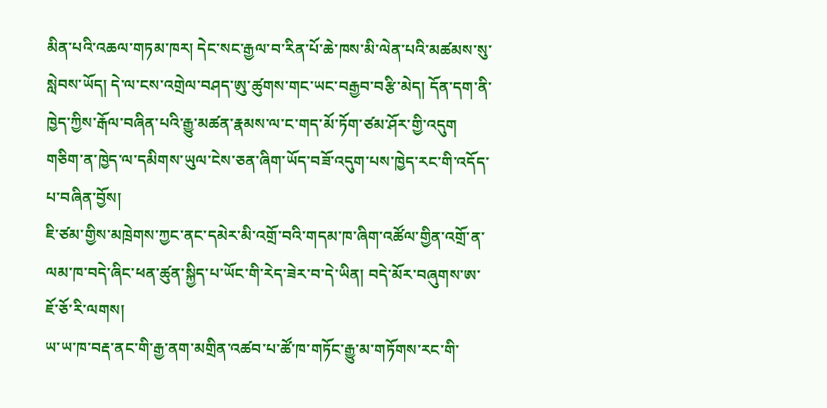མིན་པའི་འཆལ་གཏམ་ཁར། དེང་སང་རྒྱལ་བ་རིན་པོ་ཆེ་ཁས་མི་ལེན་པའི་མཚམས་སུ་སླེབས་ཡོད། དེ་ལ་ངས་འགྲེལ་བཤད་ཨུ་ཚུགས་གང་ཡང་བརྒྱབ་བརྩི་མེད། དོན་དག་ནི་ཁྱེད་ཀྱིས་རྒོལ་བཞིན་པའི་རྒྱུ་མཚན་རྣམས་ལ་ང་གད་མོ་ཏོག་ཙམ་ཤོར་གྱི་འདུག གཅིག་ན་ཁྱེད་ལ་དམིགས་ཡུལ་ངེས་ཅན་ཞིག་ཡོད་བཟོ་འདུག་པས་ཁྱེད་རང་གི་འདོད་པ་བཞིན་བྱོས།
ཇི་ཙམ་གྱིས་མཁྲེགས་ཀྱང་ནང་དམེར་མི་འགྲོ་བའི་གདམ་ཁ་ཞིག་འཚོལ་གྱིན་འགྲོ་ན་ལམ་ཁ་བདེ་ཞིང་ཕན་ཚུན་སྐྱིད་པ་ཡོང་གི་རེད་ཟེར་བ་དེ་ཡིན། བདེ་མོར་བཞུགས་ཨ་ཇོ་ཅོ་རི་ལགས།
ཡ་ཡ་ཁ་བརྡ་ནང་གི་རྒྱ་ནག་མགྲིན་འཚབ་པ་ཚོ་ཁ་གཏོང་རྒྱུ་མ་གཏོགས་རང་གི་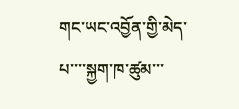གང་ཡང་འབྱོན་གྱི་མེད་པ་་་་སྐྱག་ཁ་ཚུམ་་་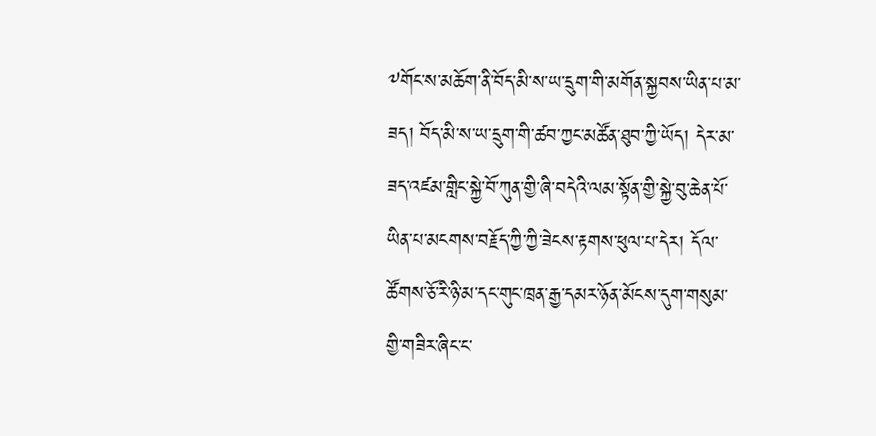༸གོང་ས་མཆོག་ནི་བོད་མི་ས་ཡ་དྲུག་གི་མགོན་སྐྱབས་ཡིན་པ་མ་ཟད། བོད་མི་ས་ཡ་དྲུག་གི་ཚབ་ཀྱང་མཚོན་ཐུབ་ཀྱི་ཡོད། དེར་མ་ཟད་འཛམ་གླིང་སྐྱེ་བོ་ཀུན་གྱི་ཞི་བདེའི་ལམ་སྟོན་གྱི་སྐྱེ་བུ་ཆེན་པོ་ཡིན་པ་མངགས་བརྗོད་ཀྱི་ཀྱི་ཟེངས་རྟགས་ཕུལ་པ་དེར། དོལ་ཚོགས་ཅོ་རི་ཉི་མ་དང་གུང་ཁྲན་རྒྱ་དམར་ཉོན་མོངས་དུག་གསུམ་གྱི་གཟིར་ཞིང་ང་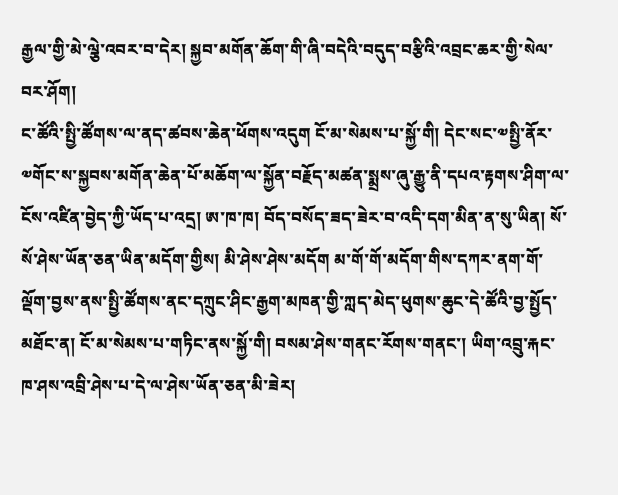རྒྱལ་གྱི་མེ་ལྕེ་འབར་བ་དེར། སྐྱབ་མགོན་ཆོག་གི་ཞི་བདེའི་བདུད་བརྩིའི་འབྲང་ཆར་གྱི་སེལ་བར་ཤོག།
ང་ཚོའི་སྤྱི་ཚོགས་ལ་ནད་ཚབས་ཆེན་ཕོགས་འདུག ངོ་མ་སེམས་པ་སྐྱོ་གི། དེང་སང་༧སྤྱི་ནོར་༧གོང་ས་སྐྱབས་མགོན་ཆེན་པོ་མཆོག་ལ་སྐྱོན་བརྗོད་མཚན་སྨྲས་ཞུ་རྒྱུ་ནི་དཔའ་རྟགས་ཤིག་ལ་ངོས་འཛིན་བྱེད་ཀྱི་ཡོད་པ་འདྲ། ཨ་ཁ་ཁ། བོད་བསོད་ཟད་ཟེར་བ་འདི་དག་མིན་ན་སུ་ཡིན། སོ་སོ་ཤེས་ཡོན་ཅན་ཡིན་མདོག་གྱིས། མི་ཤེས་ཤེས་མདོག མ་གོ་གོ་མདོག་གིས་དཀར་ནག་གོ་ལྡོག་བྱས་ནས་སྤྱི་ཚོགས་ནང་དཀྲུང་ཤིང་རྒྱག་མཁན་གྱི་ཀླད་མེད་ཕུགས་ཆུང་དེ་ཚོའི་བྱ་སྤྱོད་མཐོང་ན། ངོ་མ་སེམས་པ་གཏིང་ནས་སྐྱོ་གི། བསམ་ཤེས་གནང་རོགས་གནང་། ཡིག་འབྲུ་རྐང་ཁ་ཤས་འབྲི་ཤེས་པ་དེ་ལ་ཤེས་ཡོན་ཅན་མི་ཟེར།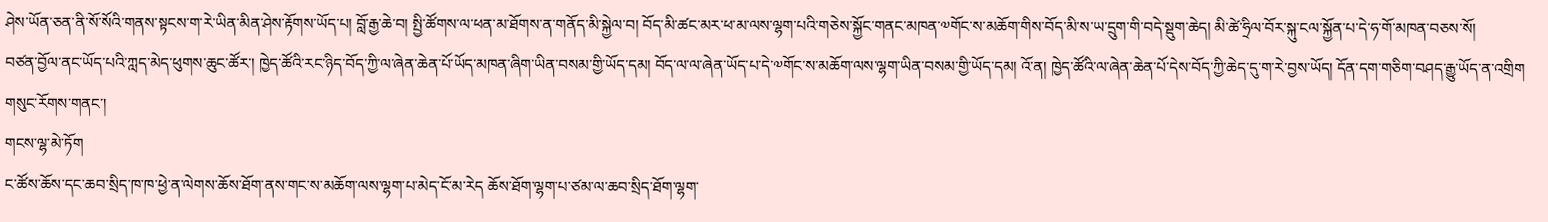ཤེས་ཡོན་ཅན་ནི་སོ་སོའི་གནས་སྟངས་ག་རེ་ཡིན་མིན་ཤེས་རྟོགས་ཡོད་པ། བློ་རྒྱ་ཆེ་བ། སྤྱི་ཚོགས་ལ་ཕན་མ་ཐོགས་ན་གནོད་མི་སྐྱེལ་བ། བོད་མི་ཚང་མར་ཕ་མ་ལས་ལྷག་པའི་གཅེས་སྐྱོང་གནང་མཁན་༧གོང་ས་མཆོག་གིས་བོད་མི་ས་ཡ་དྲུག་གི་བདེ་སྡུག་ཆེད། མི་ཚེ་ཧྲིལ་བོར་སྐུ་ངལ་སྐྱོན་པ་དེ་ཧ་གོ་མཁན་བཅས་སོ།
བཙན་བྱོལ་ནང་ཡོད་པའི་ཀླད་མེད་ཕུགས་ཆུང་ཚོར་། ཁྱེད་ཚོའི་རང་ཉིད་བོད་ཀྱི་ལ་ཞེན་ཆེན་པོ་ཡོད་མཁན་ཞིག་ཡིན་བསམ་གྱི་ཡོད་དམ། བོད་ལ་ལ་ཞེན་ཡོད་པ་དེ་༧གོང་ས་མཆོག་ལས་ལྷག་ཡིན་བསམ་གྱི་ཡོད་དམ། འོ་ན། ཁྱེད་ཚོའི་ལ་ཞེན་ཆེན་པོ་དེས་བོད་ཀྱི་ཆེད་དུ་ག་རེ་བྱས་ཡོད། དོན་དག་གཅིག་བཤད་རྒྱུ་ཡོད་ན་འགྲིག གསུང་རོགས་གནང་།
གངས་ལྷ་མེ་ཏོག
ང་ཚོས་ཆོས་དང་ཆབ་སྲིད་ཁ་ཁ་ཕྱེ་ན་ལེགས་ཆོས་ཐོག་ནས་གང་ས་མཆོག་ལས་ལྷག་པ་མེད་ངོ་མ་རེད ཆོས་ཐོག་ལྷག་པ་ཙམ་ལ་ཆབ་སྲིད་ཐོག་ལྷག་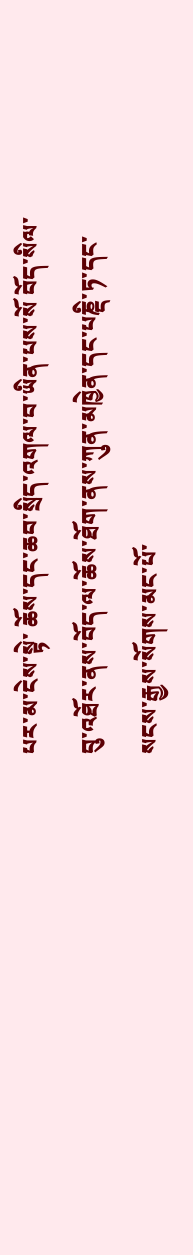པར་མ་ངེས་སྟེ་ ཆོས་དང་ཆབ་སྲིད་འགལ་བ་ཡིན་པས་སོ བོད་སིལ་བུ་འཐོར་ནས་བོད་ལ་ཆོས་ཐོག་ནས་ཀུན་མཁྱེན་དང་པཎྡི་ཏ་དང་སངས་རྒྱས་སོགས་མང་པོ་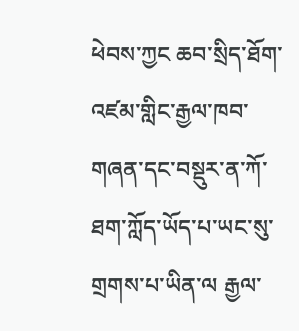ཕེབས་ཀྱང ཆབ་སྲིད་ཐོག་འཛམ་གླིང་རྒྱལ་ཁབ་གཞན་དང་བསྡུར་ན་ཀོ་ཐག་ཀློད་ཡོད་པ་ཡང་སུ་གྲགས་པ་ཡིན་ལ རྒྱལ་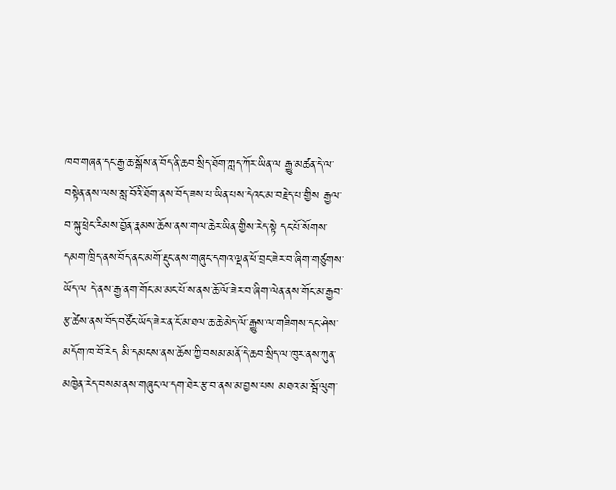ཁབ་གཞན་དང་རྒྱ་ཆ་སྒོས་ན་བོད་ནི་ཆབ་སྲིད་ཐོག་ཀླད་ཀོར་ཡིན་ལ རྒྱུ་མཚན་དེ་ལ་བསྟེན་ནས་ལས་སླ་བོའི་ཐོག་ནས་བོད་ཟས་པ་ཡིན་པས་དེའང་མ་བརྗེད་པ་གྱིས རྒྱལ་བ་སྐུ་ཕྲེང་རིམས་བྱོན་རྣམས་ཆོས་ནས་གལ་ཆེར་ཡིན་གྱིས་རེད་སྟེ དང་པོ་སོགས་དམག་ཁྲིད་ནས་བོད་ནང་མགོ་རྡུང་ནས་གཞུང་དགའ་ལྡན་ཕོ་བྲང་ཟེར་བ་ཞིག་གཙུགས་ཡོད་ལ དེ་ནས་རྒྱ་ནག་གོང་མ་མང་པོ་ས་ནས་ཆོ་ལོ་ཟེར་བ་ཞིག་ལེན་ནས་གོང་མ་རྒྱབ་རྩ་ཚེས་ནས་བོད་བཙོང་ཡོད་ཟེར་ན་ངོ་མ་ཐལ་ཆ་ཆེ་མེད་ལོ་རྒྱུས་ལ་གཟིགས་དང་ཤེས་མདོག་ཁ་བོ་རེད མི་དམངས་ནས་ཆོས་ཀྱི་བསམ་མནོ་དེ་ཆབ་སྲིད་ལ་ཁུར་ནས་ཀུན་མཁྱེན་རེད་བསམ་ནས་གཞུང་ལ་དག་ཐེར་རྩ་བ་ནས་མ་བྱས་པས མཐའ་མ་སྦོ་ལུག་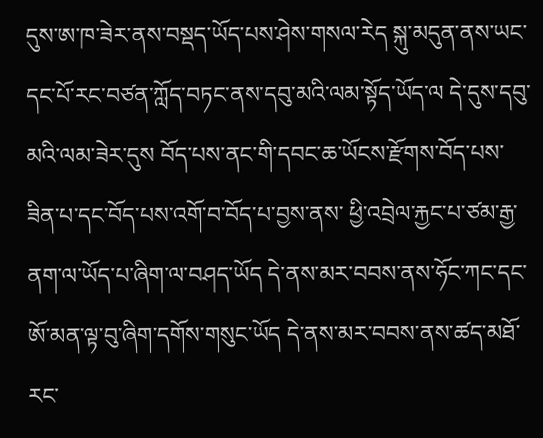དུས་ཨ་ཁ་ཟེར་ནས་བསྡད་ཡོད་པས་ཤེས་གསལ་རེད སྐུ་མདུན་ནས་ཡང་དང་པོ་རང་བཙན་ཀློད་བཏང་ནས་དབུ་མའི་ལམ་སྟོད་ཡོད་ལ དེ་དུས་དབུ་མའི་ལམ་ཟེར་དུས བོད་པས་ནང་གི་དབང་ཆ་ཡོངས་རྫོགས་བོད་པས་ཟིན་པ་དང་བོད་པས་འགོ་བ་བོད་པ་བྱས་ནས་ ཕྱི་འབྲེལ་རྐྱང་པ་ཙམ་རྒྱ་ནག་ལ་ཡོད་པ་ཞིག་ལ་བཤད་ཡོད དེ་ནས་མར་བབས་ནས་ཧོང་ཀང་དང་ཨོ་མན་ལྟ་བུ་ཞིག་དགོས་གསུང་ཡོད དེ་ནས་མར་བབས་ནས་ཚད་མཐོ་རང་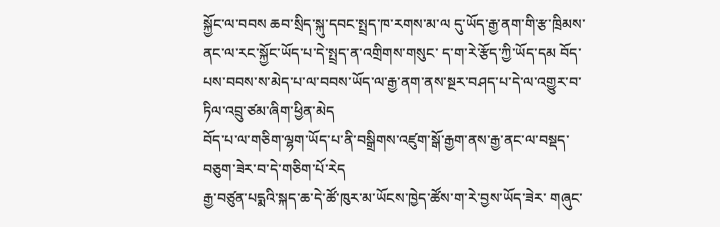སྐྱོང་ལ་བབས ཆབ་སྲིད་སྐུ་དབང་སྤྲད་ཁ་རགས་མ་ལ དུ་ཡོད་རྒྱ་ནག་གི་རྩ་ཁྲིམས་ནང་ལ་རང་སྐྱོང་ཡོད་པ་དེ་སྤྲད་ན་འགྲིགས་གསུང་ ད་ག་རེ་རྩོད་ཀྱི་ཡོད་དམ བོད་པས་བབས་ས་མེད་པ་ལ་བབས་ཡོད་ལ་རྒྱ་ནག་ནས་སྔར་བཤད་པ་དེ་ལ་འགྱུར་བ་ཏིལ་འབྲུ་ཙམ་ཞིག་ཕྱིན་མེད
བོད་པ་ལ་གཅིག་ལྷག་ཡོད་པ་ནི་བསྒྲིགས་འཛུག་སྒོ་རྒྱག་ནས་རྒྱ་ནང་ལ་བསྡད་བཅུག་ཟེར་བ་དེ་གཅིག་པོ་རེད
རྒྱ་བཙུན་པདྨའི་སྐད་ཆ་དེ་ཚོ་ཁུར་མ་ཡོངས་ཁྱེད་ཚོས་ག་རེ་བྱས་ཡོད་ཟེར་ གཞུང་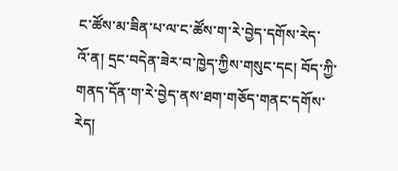ང་ཚོས་མ་ཟིན་པ་ལ་ང་ཚོས་ག་རེ་བྱེད་དགོས་རེད་
འོ་ན། དྲང་བདེན་ཟེར་བ་ཁྱེད་ཀྱིས་གསུང་དང། བོད་ཀྱི་གནད་དོན་ག་རེ་བྱེད་ནས་ཐག་གཅོད་གནང་དགོས་རེད།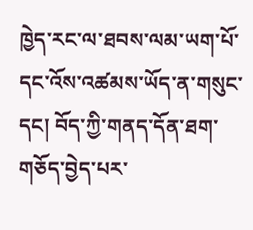ཁྱེད་རང་ལ་ཐབས་ལམ་ཡག་པོ་དང་འོས་འཚམས་ཡོད་ན་གསུང་དང། བོད་ཀྱི་གནད་དོན་ཐག་གཅོད་བྱེད་པར་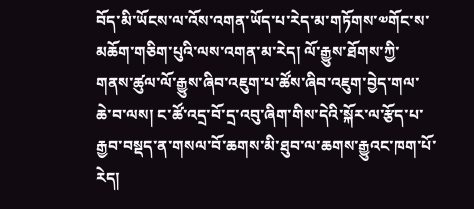བོད་མི་ཡོངས་ལ་འོས་འགན་ཡོད་པ་རེད་མ་གཏོགས་༧གོང་ས་མཆོག་གཅིག་པུའི་ལས་འགན་མ་རེད། ལོ་རྒྱུས་ཐོགས་ཀྱི་གནས་ཚུལ་ལོ་རྒྱུས་ཞིབ་འཇུག་པ་ཚོས་ཞིབ་འཇུག་བྱེད་གལ་ཆེ་བ་ལས། ང་ཚོ་འདྲ་བོ་དྲ་འབུ་ཞིག་གིས་དེའི་སྐོར་ལ་རྩོད་པ་རྒྱབ་བསྡད་ན་གསལ་བོ་ཆགས་མི་ཐུབ་ལ་ཆགས་རྒྱུའང་ཁག་པོ་རེད།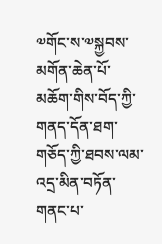༧གོང་ས་༧སྐྱབས་མགོན་ཆེན་པོ་མཆོག་གིས་བོད་ཀྱི་གནད་དོན་ཐག་གཅོད་ཀྱི་ཐབས་ལམ་འདྲ་མིན་བཏོན་གནང་པ་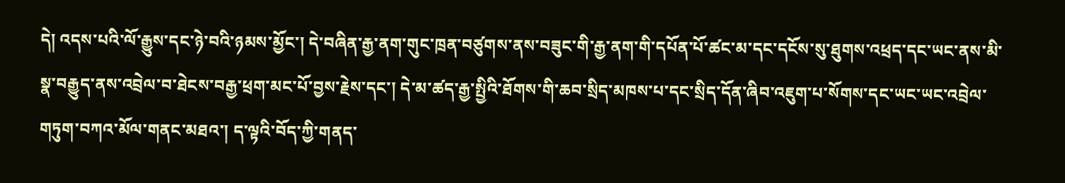དེ། འདས་པའི་ལོ་རྒྱུས་དང་ཉེ་བའི་ཉམས་མྱོང་། དེ་བཞིན་རྒྱ་ནག་གུང་ཁྲན་བཙུགས་ནས་བཟུང་གི་རྒྱ་ནག་གི་དཔོན་པོ་ཚང་མ་དང་དངོས་སུ་ཐུགས་འཕྲད་དང་ཡང་ནས་མི་སྣ་བརྒྱུད་ནས་འབྲེལ་བ་ཐེངས་བརྒྱ་ཕྲག་མང་པོ་བྱས་རྗེས་དང་། དེ་མ་ཚད་རྒྱ་སྤྱིའི་ཐོགས་གི་ཆབ་སྲིད་མཁས་པ་དང་སྲིད་དོན་ཞིབ་འཇུག་པ་སོགས་དང་ཡང་ཡང་འབྲེལ་གཏུག་བཀའ་མོལ་གནང་མཐའ་། ད་ལྟའི་བོད་ཀྱི་གནད་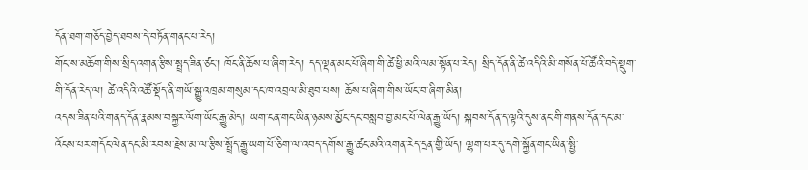དོན་ཐག་གཅོད་བྱེད་ཐབས་དེ་བཏོན་གནང་པ་རེད།
གོང་ས་མཆོག་གིས་སྲིད་འགན་རྩིས་སྤྲད་ཟིན་ཙང་། ཁོང་ནི་ཆོས་པ་ཞིག་རེད། དད་ལྡན་མང་པོ་ཞིག་གི་ཚེ་ཕྱི་མའི་ལམ་སྟོན་པ་རེད། སྲིད་དོན་ནི་ཚེ་འདིའི་མི་གསོན་པོ་ཚོའི་བདེ་སྡུག་གི་དོན་རེད་ལ། ཚེ་འདིའི་འཚོ་སྡོད་ནི་གཡོ་སྒྱུ་འཁྲམ་གསུམ་དང་ཁ་འབྲལ་མི་ཐུབ་པས། ཆོས་པ་ཞིག་གིས་ཡོང་བ་ཞིག་མིན།
འདས་ཟིན་པའི་གནད་དོན་རྣམས་བསྐྱར་ལོག་ཡོང་རྒྱུ་མེད། ཡག་ངན་གང་ཡིན་ཉམས་མྱོང་དང་བསླབ་བྱ་མང་པོ་ལེན་རྒྱུ་ཡོད། སྐབས་དོན་ད་ལྟའི་དུས་ནང་གི་གནས་དོན་དང་མ་འོངས་པར་གདོང་ལེན་དང་མི་རབས་རྗེས་མ་ལ་རྩིས་སྤྲོད་རྒྱུ་ཡག་པོ་ཅིག་ལ་འབད་དགོས་རྒྱུ་ཚང་མའི་འགན་རེད་དྲན་གྱི་ཡོད། ལྷག་པར་དུ་དགེ་སྐྱོན་གང་ཡིན་སྤྱི་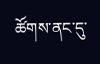ཚོགས་ནང་དུ་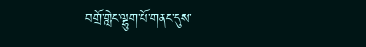བགྲོ་གླེང་ལྷུག་པོ་གནང་དུས་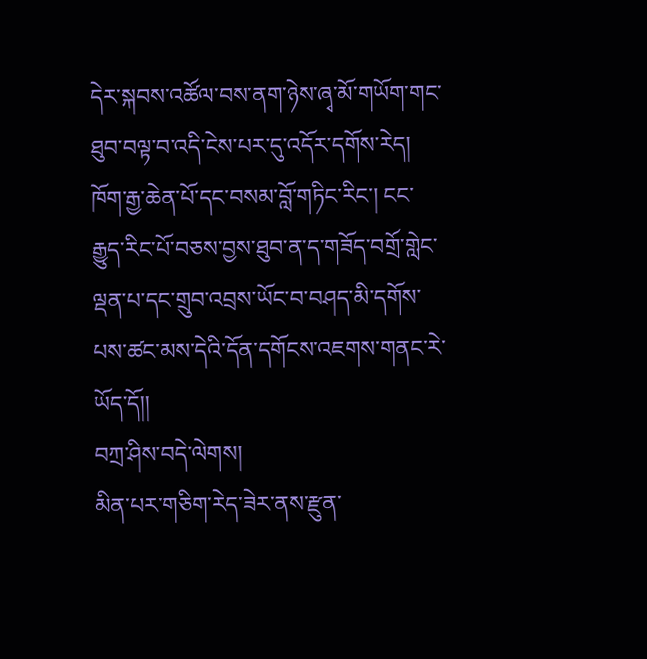དེར་སྐབས་འཚོལ་བས་ནག་ཉེས་ཞྭ་མོ་གཡོག་གང་ཐུབ་བལྟ་བ་འདི་ངེས་པར་དུ་འདོར་དགོས་རེད། ཁོག་རྒྱ་ཆེན་པོ་དང་བསམ་བློ་གཏིང་རིང་། ངང་རྒྱུད་རིང་པོ་བཅས་བྱས་ཐུབ་ན་ད་གཟོད་བགྲོ་གླེང་ལྡན་པ་དང་གྲུབ་འབྲས་ཡོང་བ་བཤད་མི་དགོས་པས་ཚང་མས་དེའི་དོན་དགོངས་འཇགས་གནང་རེ་ཡོད་དོ།།
བཀྲ་ཤིས་བདེ་ལེགས།
མིན་པར་གཅིག་རེད་ཟེར་ནས་རྫུན་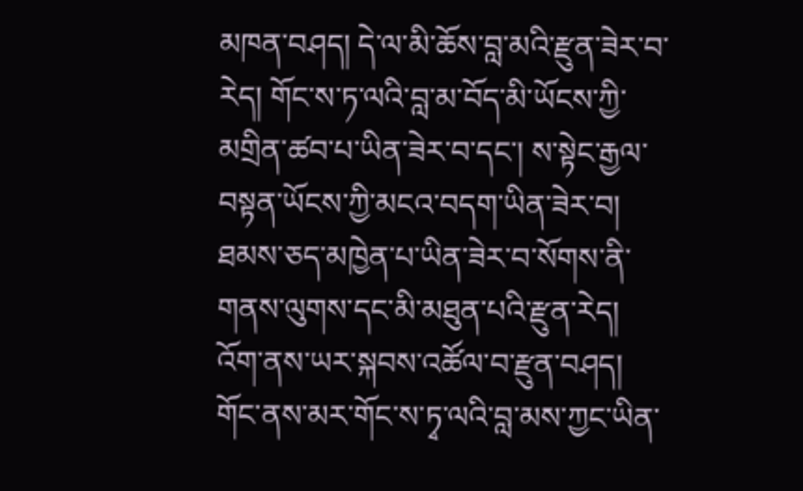མཁན་བཤད། དེ་ལ་མི་ཆོས་བླ་མའི་རྫུན་ཟེར་བ་རེད། གོང་ས་ཏ་ལའི་བླ་མ་བོད་མི་ཡོངས་ཀྱི་མགྲིན་ཚབ་པ་ཡིན་ཟེར་བ་དང་། ས་སྟེང་རྒྱལ་བསྟན་ཡོངས་ཀྱི་མངའ་བདག་ཡིན་ཟེར་བ། ཐམས་ཅད་མཁྱེན་པ་ཡིན་ཟེར་བ་སོགས་ནི་གནས་ལུགས་དང་མི་མཐུན་པའི་རྫུན་རེད།
འོག་ནས་ཡར་སྐབས་འཚོལ་བ་རྫུན་བཤད། གོང་ནས་མར་གོང་ས་ཏྭ་ལའི་བླ་མས་ཀྱང་ཡིན་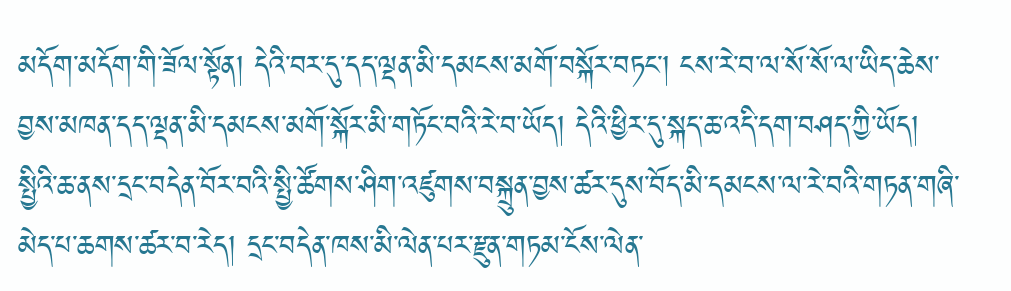མདོག་མདོག་གི་ཟོལ་སྟོན། དེའི་བར་དུ་དད་ལྡན་མི་དམངས་མགོ་བསྐོར་བཏང་། ངས་རེ་བ་ལ་སོ་སོ་ལ་ཡིད་ཆེས་བྱས་མཁན་དད་ལྡན་མི་དམངས་མགོ་སྐོར་མི་གཏོང་བའི་རེ་བ་ཡོད། དེའི་ཕྱིར་དུ་སྐད་ཆ་འདི་དག་བཤད་ཀྱི་ཡོད།
སྤྱིའི་ཆ་ནས་དྲང་བདེན་བོར་བའི་སྤྱི་ཚོགས་ཤིག་འཛུགས་བསྐྲུན་བྱས་ཚར་དུས་བོད་མི་དམངས་ལ་རེ་བའི་གཏན་གཞི་མེད་པ་ཆགས་ཚར་བ་རེད། དྲང་བདེན་ཁས་མི་ལེན་པར་རྫུན་གཏམ་ངོས་ལེན་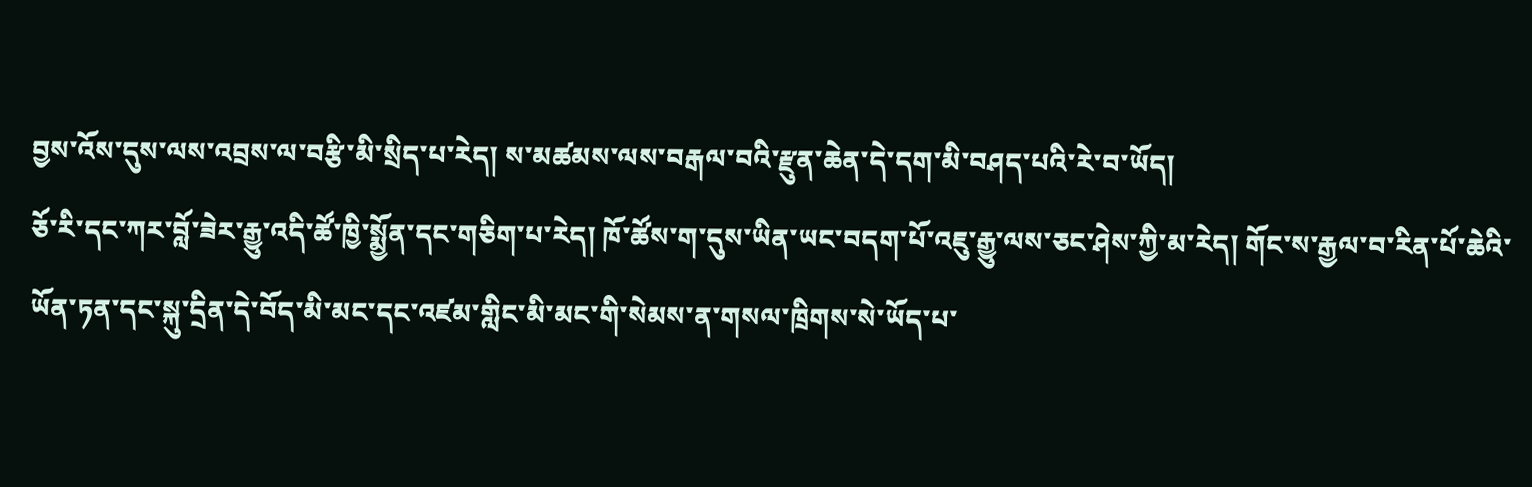བྱས་འོས་དུས་ལས་འབྲས་ལ་བརྩི་མི་སྲིད་པ་རེད། ས་མཚམས་ལས་བརྒལ་བའི་རྫུན་ཆེན་དེ་དག་མི་བཤད་པའི་རེ་བ་ཡོད།
ཅོ་རི་དང་ཀར་བློ་ཟེར་རྒྱུ་འདི་ཚོ་ཁྱི་སྨྱོན་དང་གཅིག་པ་རེད། ཁོ་ཚོས་ག་དུས་ཡིན་ཡང་བདག་པོ་འཇུ་རྒྱུ་ལས་ཅང་ཤེས་ཀྱི་མ་རེད། གོང་ས་རྒྱལ་བ་རིན་པོ་ཆེའི་ཡོན་ཏན་དང་སྐུ་དྲིན་དེ་བོད་མི་མང་དང་འཛམ་གླིང་མི་མང་གི་སེམས་ན་གསལ་ཁྲིགས་སེ་ཡོད་པ་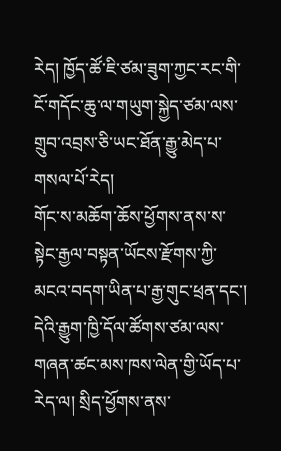རེད། ཁྱོད་ཚོ་ཇི་ཙམ་ཟུག་ཀྱང་རང་གི་ངོ་གདོང་ཆུ་ལ་གཡུག་སྐྱེད་ཙམ་ལས་གྲུབ་འབྲས་ཅི་ཡང་ཐོན་རྒྱུ་མེད་པ་གསལ་པོ་རེད།
གོང་ས་མཆོག་ཆོས་ཕྱོགས་ནས་ས་སྟེང་རྒྱལ་བསྟན་ཡོངས་རྫོགས་ཀྱི་མངའ་བདག་ཡིན་པ་རྒྱ་གུང་ཕྲན་དང་། དེའི་རྒྱུག་ཁྱི་དོལ་ཚོགས་ཙམ་ལས་གཞན་ཚང་མས་ཁས་ལེན་གྱི་ཡོད་པ་རེད་ལ། སྲིད་ཕྱོགས་ནས་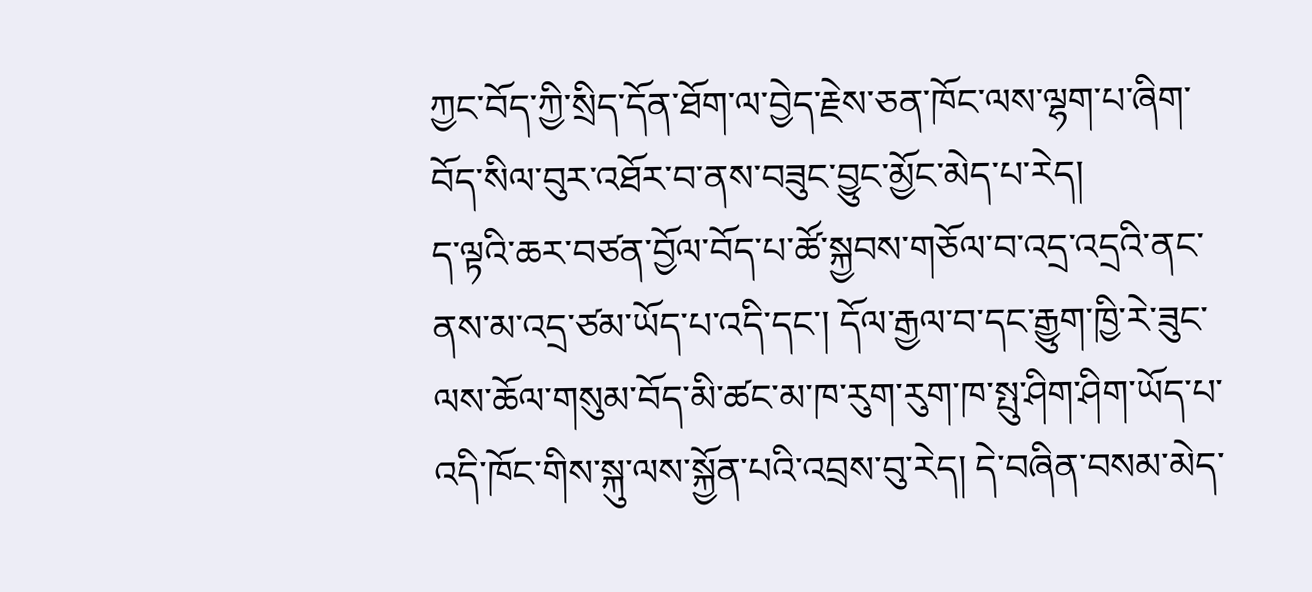ཀྱང་བོད་ཀྱི་སྲིད་དོན་ཐོག་ལ་བྱེད་རྗེས་ཅན་ཁོང་ལས་ལྷག་པ་ཞིག་བོད་སིལ་བུར་འཐོར་བ་ནས་བཟུང་བྱུང་མྱོང་མེད་པ་རེད།
ད་ལྟའི་ཆར་བཙན་བྱོལ་བོད་པ་ཚོ་སྐྱབས་གཅོལ་བ་འདྲ་འདྲའི་ནང་ནས་མ་འདྲ་ཙམ་ཡོད་པ་འདི་དང་། དོལ་རྒྱལ་བ་དང་རྒྱུག་ཁྱི་རེ་ཟུང་ལས་ཆོལ་གསུམ་བོད་མི་ཚང་མ་ཁ་རུག་རུག་ཁ་སྤུ་ཤིག་ཤིག་ཡོད་པ་འདི་ཁོང་གིས་སྐུ་ལས་སྐྱོན་པའི་འབྲས་བུ་རེད། དེ་བཞིན་བསམ་མེད་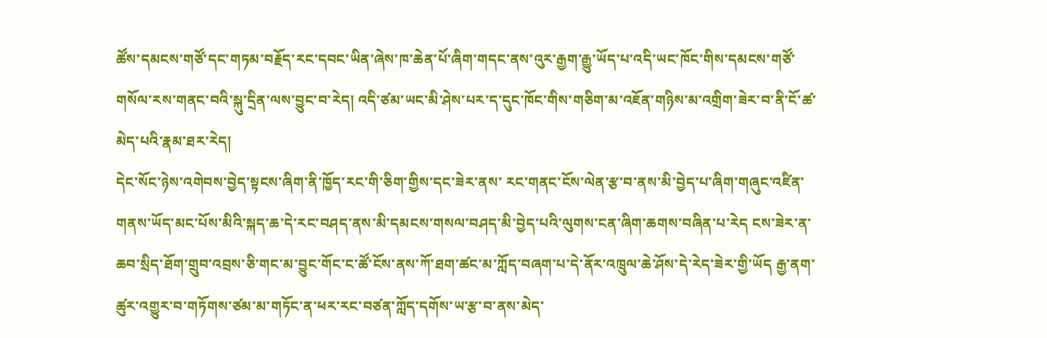ཚོས་དམངས་གཙོ་དང་གཏམ་བརྗོད་རང་དབང་ཡིན་ཞེས་ཁ་ཆེན་པོ་ཞིག་གདང་ནས་འུར་རྒྱག་རྒྱུ་ཡོད་པ་འདི་ཡང་ཁོང་གིས་དམངས་གཙོ་གསོལ་རས་གནང་བའི་སྐུ་དྲིན་ལས་བྱུང་བ་རེད། འདི་ཙམ་ཡང་མི་ཤེས་པར་ད་དུང་ཁོང་གིས་གཅིག་མ་འཇོན་གཉིས་མ་འགྲིག་ཟེར་བ་ནི་ངོ་ཚ་མེད་པའི་རྣམ་ཐར་རེད།
དེང་སོང་ཉེས་འགེབས་བྱེད་སྟངས་ཞིག་ནི་ཁྱོད་རང་གི་ཅིག་གྱིས་དང་ཟེར་ནས་ རང་གནང་ངོས་ལེན་རྩ་བ་ནས་མི་བྱེད་པ་ཞིག་གཞུང་འཛིན་གནས་ཡོད་མང་པོས་མིའི་སྐད་ཆ་དེ་རང་བཤད་ནས་མི་དམངས་གསལ་བཤད་མི་བྱེད་པའི་ལུགས་ངན་ཞིག་ཆགས་བཞིན་པ་རེད ངས་ཟེར་ན་ཆབ་སྲིད་ཐོག་གྲུབ་འབྲས་ཅི་གང་མ་བྱུང་གོང་ང་ཚོ་ངོས་ནས་ཀོ་ཐག་ཚང་མ་ཀློད་བཞག་པ་དེ་ནོར་འཁྲུལ་ཆེ་ཤོས་དེ་རེད་ཟེར་གྱི་ཡོད རྒྱ་ནག་ཚུར་འགྱུར་བ་གཏོགས་ཙམ་མ་གཏོང་ན་ཕར་རང་བཙན་ཀློད་དགོས་ཡ་རྩ་བ་ནས་མེད་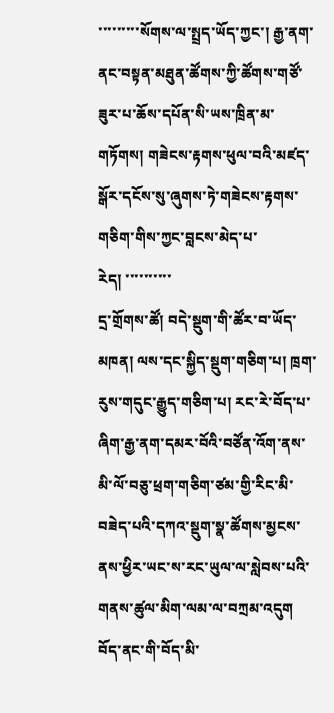་་་་་་་་་སོགས་ལ་སྤྲད་ཡོད་ཀྱང་། རྒྱ་ནག་ནང་བསྟན་མཐུན་ཚོགས་ཀྱི་ཚོགས་གཙོ་ཟུར་པ་ཆོས་དཔོན་སི་ཡས་ཁྲིན་མ་གཏོགས། གཟེངས་རྟགས་ཕུལ་བའི་མཛད་སྒོར་དངོས་སུ་ཞུགས་ཏེ་གཟེངས་རྟགས་གཅིག་གིས་ཀྱང་བླངས་མེད་པ་རེད། ་་་་་་་་་་
དྲ་གྲོགས་ཚོ། བདེ་སྡུག་གི་ཚོར་བ་ཡོད་མཁན། ལས་དང་སྐྱིད་སྡུག་གཅིག་པ། ཁྲག་རུས་གདུང་རྒྱུད་གཅིག་པ། རང་རེ་བོད་པ་ཞིག་རྒྱ་ནག་དམར་བོའི་བཙོན་འོག་ནས་མི་ལོ་བཅུ་ཕྲག་གཅིག་ཙམ་གྱི་རིང་མི་བཟེད་པའི་དཀའ་སྡུག་སྣ་ཚོགས་མྱངས་ནས་ཕྱིར་ཡང་ས་རང་ཡུལ་ལ་སླེབས་པའི་གནས་ཚུལ་མིག་ལམ་ལ་བཀྲམ་འདུག བོད་ནང་གི་བོད་མི་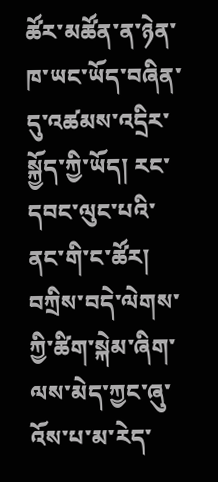ཚོར་མཚོན་ན་ཉེན་ཁ་ཡང་ཡོད་བཞིན་དུ་འཚམས་འདྲིར་སྐྱོད་ཀྱི་ཡོད། རང་དབང་ལུང་པའི་ནང་གི་ང་ཚོར། བཀྲིས་བདེ་ལེགས་ཀྱི་ཚིག་སྐེམ་ཞིག་ལས་མེད་ཀྱང་ཞུ་འོས་པ་མ་རེད་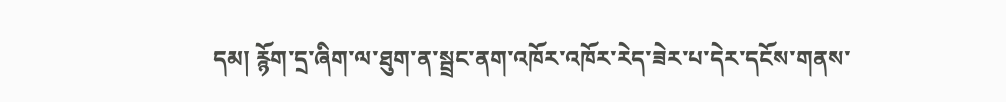དམ། རྙོག་དྲ་ཞིག་ལ་ཐུག་ན་སྦྲང་ནག་འཁོར་འཁོར་རེད་ཟེར་པ་དེར་དངོས་གནས་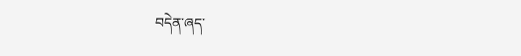བདེན་ཞད་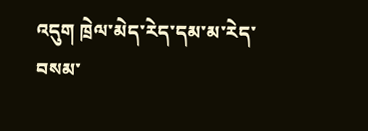འདུག ཁྲེལ་མེད་རེད་དམ་མ་རེད་བསམ་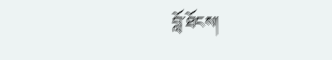བློ་ཐོངས།